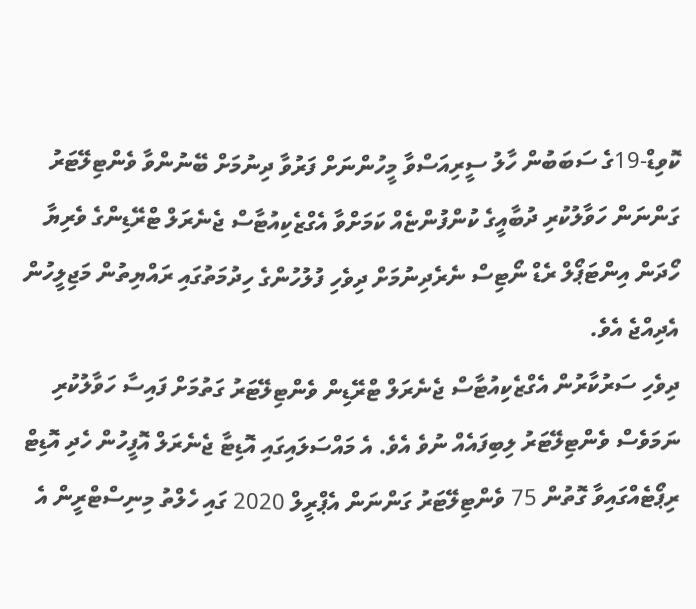ކޮވިޑް-19ގެ ސަބަބުން ހާލު ސީރިއަސްވާ މީހުންނަށް ފަރުވާ ދިނުމަށް ބޭނުންވާ ވެންޓިލޭޓަރު ގަންނަން ހަވާލުކުރި ދުބާއީގެ ކުންފުންޏެއް ކަމަށްވާ އެގްޒެކިއުޓާސް ޖެނެރަލް ޓްރޭޑިންގެ ވެރިޔާ ހޯދަން އިންޓަޕޯލް ރެޑް ނޯޓިސް ނެރެދިނުމަށް ދިވެހި ފުލުހުންގެ ހިދުމަތުގައި ރައްޔިތުން މަޖިލީހުން އެދިއްޖެ އެވެ.
ދިވެހި ސަރުކާރުން އެގްޒެކިއުޓާސް ޖެނެރަލް ޓްރޭޑިން ވެންޓިލޭޓަރު ގަތުމަށް ފައިސާ ހަވާލުކުރި ނަމަވެސް ވެންޓިލޭޓަރު ލިބިފައެއް ނުވެ އެވެ. އެ މައްސަލައިގައި އޮޑިޓާ ޖެނެރަލް އޮފީހުން ހެދި އޮޑިޓް ރިޕޯޓެއްގައިވާ ގޮތުން 75 ވެންޓިލޭޓަރު ގަންނަން އެޕްރީލް 2020 ގައި ހެލްތު މިނިސްޓްރީން އެ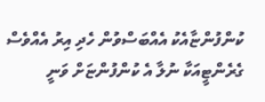ކުންފުންޏާއެކު އެއްބަސްވުން ހެދި އިރު އެއްވެސް ގެރެންޓީއަކާ ނުލާ އެ ކުންފުންޏަށް ވަނީ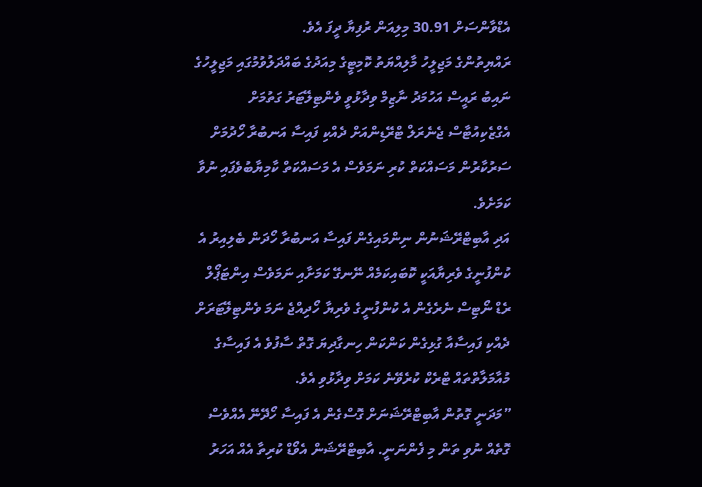އެޑްވާންސަށް 30.91 މިލިއަން ރުފިޔާ ދީފަ އެވެ.
ރައްޔިތުންގެ މަޖިލީހު މާލިއްޔަތު ކޮމިޓީގެ މިއަދުގެ ބައްދަލުވުމުގައި މަޖިލީހުގެ ނައިބު ރައީސް އަހުމަދު ނާޒިމް ވިދާޅުވީ ވެންޓިލޭޓަރު ގަތުމަށް އެގްޒެކިއުޓާސް ޖެނެރަލް ޓްރޭޑިންއަށް ދެއްކި ފައިސާ އަނބުރާ ހޯދުމަށް ސަރުކާރުން މަސައްކަތް ކުރި ނަމަވެސް އެ މަސައްކަތް ކާމިޔާބުވެފައި ނުވާ ކަމަށެވެ.
އަދި އާބިޓްރޭޝަނުން ނިންމައިގެން ފައިސާ އަނބުރާ ހޯދަން ބެލިއިރު އެ ކުންފުނީގެ ވެރިޔާއަކީ ކޮބައިކަމެއް ނޭނގޭ ކަމަށާއި ނަމަވެސް އިންޓަޕޯލް ރެޑް ނޯޓިސް ނެރެގެން އެ ކުންފުނީގެ ވެރިޔާ ހޯދިއްޖެ ނަމަ ވެންޓިލޭޓަރަށް ދެއްކި ފައިސާއާ ގުޅިގެން ކަންކަން ހިނގާދިޔަ ގޮތް ސާފުވެ އެ ފައިސާގެ މުއާމަލާތްތައް ޓްރެކް ކުރެވޭނެ ކަމަށް ވިދާޅުވި އެވެ.
”މަދަނީ ގޮތުން އާބިޓްރޭޝަނަށް ގޮސްގެން އެ ފައިސާ ހޯދޭނޭ އެއްވެސް ގޮތެއް ނުވި ތަން މި ފެންނަނީ. އާބިޓްރޭޝަން އެވޯޑް ކުރިތާ އެއް އަހަރު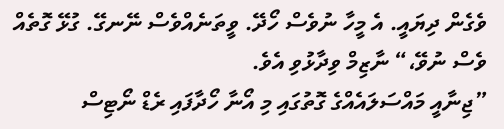ވެގެން ދިޔައީ. އެ މީހާ ނުވެސް ހޯދޭ. ވީތަނެއްވެސް ނޭނގޭ. ގުޅޭ ގޮތެއް ވެސް ނުވޭ،“ ނާޒިމް ވިދާޅުވި އެވެ.
”ޖިނާއީ މައްސަލައެއްގެ ގޮތުގައި މި އޯނާ ހޯދާފައި ރެޑް ނޯޓިސް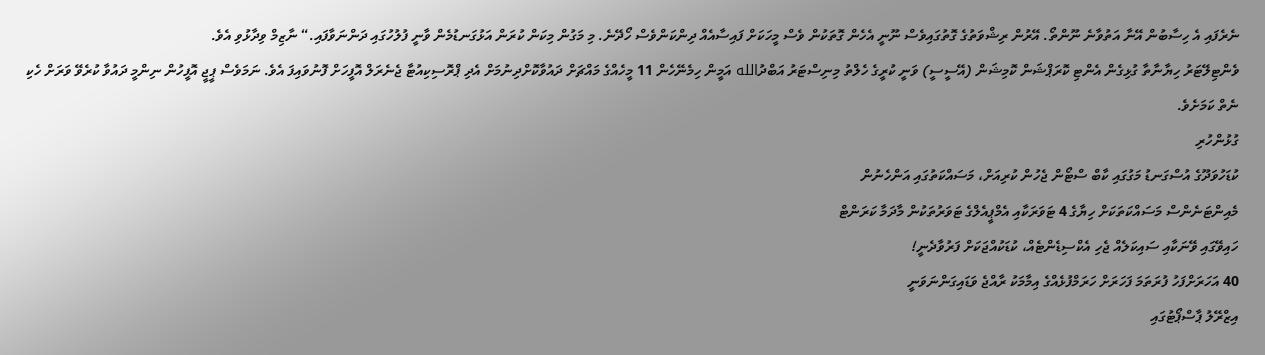ނެރެފައި އެ ހިސާބުން އޭނާ އަތުވާނެ ނޫންތޯ. އޭރުން ރިޝްވަތުގެ ގޮތުގައިވެސް ނޫނީ އެހެން ގޮތަކުން ވެސް މީހަކަށް ފައިސާއެއް ދިންކަންވެސް ހޯދޭނެ. މި މަގުން މިކަން ކުރަން އަޅުގަނޑުމެން ވާނީ ފުލުހުގައި ދަންނަވާފައި.“ ނާޒިމް ވިދާޅުވި އެވެ.
ވެންޓިލޭޓަރު ހިޔާނާތާ ގުޅިގެން އެންޓި ކޮރަޕްޝަން ކޮމިޝަން (އޭސީސީ) ވަނީ ކުރީގެ ހެލްތު މިނިސްޓަރު އަބްދުالله އަމީން ހިމެނޭހެން 11 މީހެއްގެ މައްޗަށް ދައުވާކޮށްދިނުމަށް އެދި ޕްރޮސިކިއުޓާ ޖެނެރަލް އޮފީހަށް ފޮނުވައިފަ އެވެ. ނަމަވެސް ޕީޖީ އޮފީހުން ނިންމީ ދައުވާ ކުރެވޭ ވަރަށް ހެކި ނެތް ކަމަށެވެ.
ގުޅުންހުރި
ކުޑަހުވަދޫގެ އުސްގަނޑު މަގުގައި ކާބް ސްޓޯން ޖެހުން ކުރިއަށް، މަސައްކަތުގައި އަންހެނުން
މެއިންޓަނެންސް މަސައްކަތަކަށް ހިޔާގެ 4 ޓަވަރަކާއި އެމްޕީއެލްގެ ޓަވަރުތަކުން މާދަމާ ކަރަންޓް
ހައިވޭގައި ވޭނަކާއި ސައިކަލެއް ޖެހި އެކްސިޑެންޓެއް، ކުޑަކުއްޖަކަށް ފަރުވާދެނީ!
40 އަހަރަށްފަހު ފުރަތަމަ ފަހަރަށް ހަރަމްފުޅެއްގެ އިމާމަކު ރާއްޖެ ވަޑައިގަންނަވަނީ
އިޒްރޭލު ޕާސްޕޯޓުގައި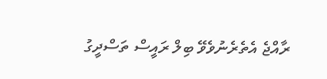ރާއްޖެ އެތެރެނުވެވޭ ބިލް ރައީސް ތަސްދީގު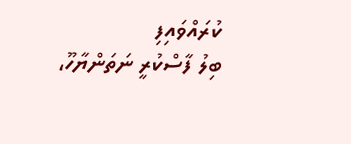ކުރައްވައިފި
ބިލު ފާސްކުރީ ނަތަންޔާހޫ،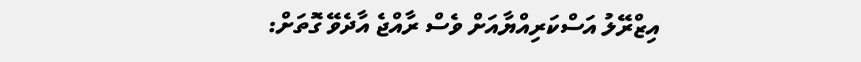އިޒްރޭލު އަސްކަރިއްޔާއަށް ވެސް ރާއްޖެ އާދެވޭ ގޮތަށް: